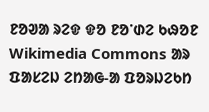ᱱᱚᱣᱟ ᱨᱮᱫ ᱫᱚ ᱱᱚᱸᱰᱮ ᱠᱷᱚᱱ Wikimedia Commons ᱟᱨ ᱯᱟᱥᱮᱡ ᱮᱴᱟᱜ-ᱟ ᱯᱚᱨᱡᱮᱠᱴ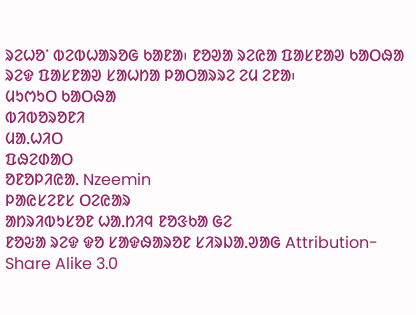ᱨᱮᱦᱚᱸ ᱵᱮᱵᱦᱟᱨᱚᱜ ᱠᱟᱱᱟ᱾ ᱱᱚᱣᱟ ᱨᱮᱭᱟ ᱯᱟᱥᱱᱟᱣ ᱠᱟᱛᱷᱟ ᱨᱮᱫ ᱯᱟᱥᱱᱟᱣ ᱥᱟᱦᱴᱟ ᱞᱟᱛᱟᱨᱨᱮ ᱮᱢ ᱮᱱᱟ᱾
ᱢᱩᱬᱩᱛ ᱠᱟᱛᱷᱟ
ᱵᱤᱵᱚᱨᱚᱱᱤ
ᱢᱟᱹᱦᱤᱛ
ᱯᱷᱮᱰᱟᱛ
ᱚᱱᱚᱞᱤᱭᱟᱹ Nzeemin
ᱞᱟᱭᱥᱮᱱᱥ ᱛᱮᱭᱟᱨ
ᱟᱴᱨᱤᱵᱩᱥᱚᱱ ᱦᱟᱹᱴᱤᱧ ᱱᱚᱝᱠᱟ ᱜᱮ
ᱱᱚᱶᱟ ᱨᱮᱫ ᱫᱚ ᱥᱟᱫᱷᱟᱨᱚᱱ ᱥᱤᱨᱡᱟᱹᱣᱟᱜ Attribution-Share Alike 3.0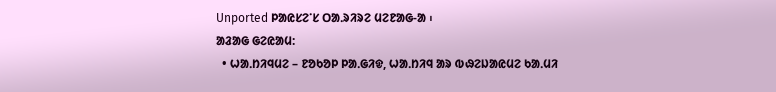Unported ᱞᱟᱭᱥᱮᱸᱥ ᱛᱟᱹᱨᱤᱨᱮ ᱢᱮᱱᱟᱜ-ᱟ ᱾
ᱟᱲᱟᱜ ᱜᱮᱭᱟᱢ:
  • ᱦᱟᱹᱴᱤᱧᱢᱮ – ᱱᱚᱠᱚᱞ ᱞᱟᱹᱜᱤᱫ, ᱦᱟᱹᱴᱤᱧ ᱟᱨ ᱵᱷᱮᱡᱟᱭᱢᱮ ᱠᱟᱹᱢᱤ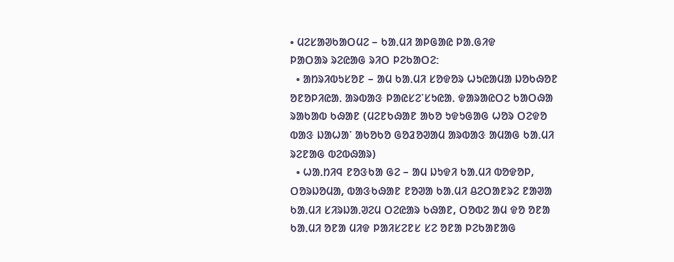• ᱢᱮᱥᱟᱣᱠᱟᱛᱢᱮ – ᱠᱟᱹᱢᱤ ᱟᱞᱜᱟᱭ ᱞᱟᱹᱜᱤᱫ
ᱞᱟᱛᱟᱨ ᱨᱮᱭᱟᱜ ᱨᱤᱛ ᱞᱮᱠᱟᱛᱮ:
  • ᱟᱴᱨᱤᱵᱩᱥᱚᱱ – ᱟᱢ ᱠᱟᱹᱢᱤ ᱥᱚᱫᱚᱨ ᱦᱩᱭᱟᱢᱟ ᱡᱚᱠᱷᱚᱱ ᱚᱱᱚᱞᱤᱭᱟᱹ ᱟᱨᱵᱟᱝ ᱞᱟᱭᱥᱮᱸᱥᱩᱭᱟᱹ ᱫᱟᱨᱟᱭᱛᱮ ᱠᱟᱛᱷᱟ ᱨᱟᱠᱟᱵ ᱠᱷᱟᱱ (ᱢᱮᱱᱠᱷᱟᱱ ᱟᱠᱚ ᱩᱫᱩᱜᱟᱜ ᱦᱚᱨ ᱛᱮᱫᱚ ᱵᱟᱝ ᱡᱟᱦᱟᱸ ᱟᱠᱚᱠᱚ ᱜᱚᱲᱚᱣᱟᱢ ᱟᱨᱵᱟᱝ ᱟᱢᱟᱜ ᱠᱟᱹᱢᱤ ᱨᱮᱱᱟᱜ ᱵᱮᱵᱷᱟᱨ)
  • ᱦᱟᱹᱴᱤᱧ ᱱᱚᱝᱠᱟ ᱜᱮ – ᱟᱢ ᱡᱩᱫᱤ ᱠᱟᱹᱢᱤ ᱵᱚᱫᱚᱞ, ᱛᱚᱨᱡᱚᱢᱟ, ᱵᱟᱝᱠᱷᱟᱱ ᱱᱚᱣᱟ ᱠᱟᱹᱢᱤ ᱪᱮᱛᱟᱱᱨᱮ ᱱᱟᱣᱟ ᱠᱟᱹᱢᱤ ᱥᱤᱨᱡᱟᱹᱣᱮᱢ ᱛᱮᱭᱟᱨ ᱠᱷᱟᱱ, ᱛᱚᱵᱮ ᱟᱢ ᱫᱚ ᱚᱱᱟ ᱠᱟᱹᱢᱤ ᱚᱱᱟ ᱢᱤᱫ ᱞᱟᱤᱥᱮᱱᱥ ᱥᱮ ᱚᱱᱟ ᱞᱮᱠᱟᱱᱟᱜ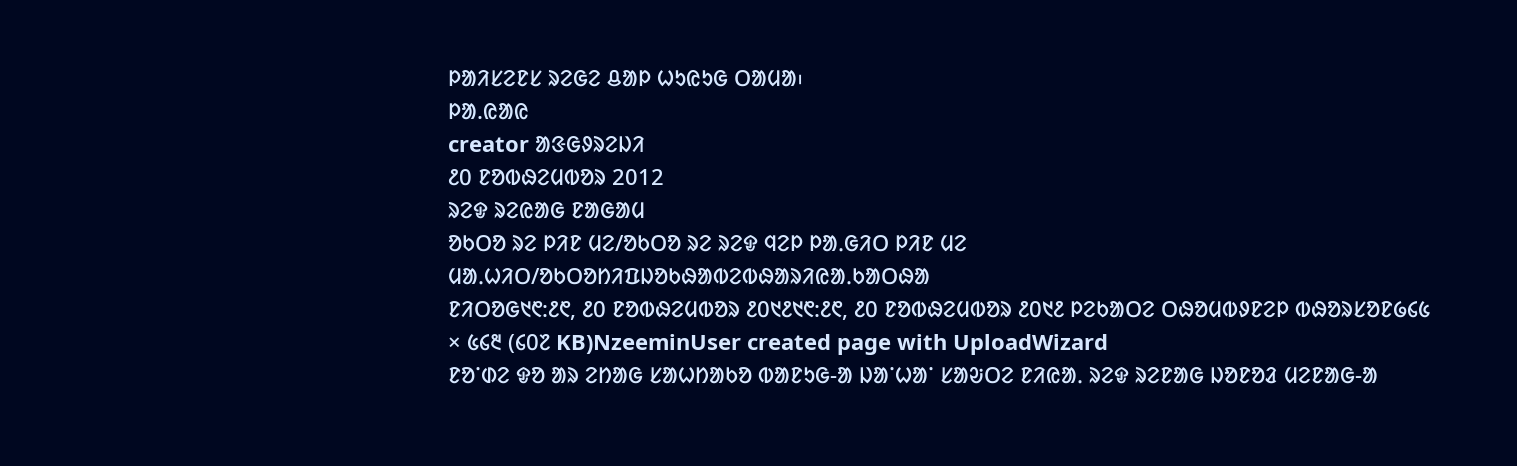ᱞᱟᱤᱥᱮᱱᱥ ᱨᱮᱜᱮ ᱪᱟᱞ ᱦᱩᱭᱩᱜ ᱛᱟᱢᱟ᱾
ᱞᱟ.ᱭᱟᱭ
creator ᱟᱝᱜᱽᱨᱮᱡᱤ
᱒᱐ ᱱᱚᱵᱷᱮᱢᱵᱚᱨ 2012
ᱨᱮᱫ ᱨᱮᱭᱟᱜ ᱱᱟᱜᱟᱢ
ᱚᱠᱛᱚ ᱨᱮ ᱞᱤᱱ ᱢᱮ/ᱚᱠᱛᱚ ᱨᱮ ᱨᱮᱫ ᱧᱮᱞ ᱞᱟᱹᱜᱤᱛ ᱞᱤᱱ ᱢᱮ
ᱢᱟᱹᱦᱤᱛ/ᱚᱠᱛᱚᱴᱤᱯᱡᱚᱠᱷᱟᱵᱮᱵᱷᱟᱨᱤᱭᱟᱹᱠᱟᱛᱷᱟ
ᱱᱤᱛᱚᱜ᱑᱖:᱒᱖, ᱒᱐ ᱱᱚᱵᱷᱮᱢᱵᱚᱨ ᱒᱐᱑᱒᱑᱖:᱒᱖, ᱒᱐ ᱱᱚᱵᱷᱮᱢᱵᱚᱨ ᱒᱐᱑᱒ ᱞᱮᱠᱟᱛᱮ ᱛᱷᱚᱢᱵᱽᱱᱮᱞ ᱵᱷᱚᱨᱥᱚᱱ᱙᱔᱕ × ᱕᱔᱓ (᱔᱐᱗ KB)NzeeminUser created page with UploadWizard
ᱱᱚᱸᱰᱮ ᱫᱚ ᱟᱨ ᱮᱴᱟᱜ ᱥᱟᱦᱴᱟᱠᱚ ᱵᱟᱱᱩᱜ-ᱟ ᱡᱟᱸᱦᱟᱸ ᱥᱟᱶᱛᱮ ᱱᱤᱭᱟᱹ ᱨᱮᱫ ᱨᱮᱱᱟᱜ ᱡᱚᱱᱚᱲ ᱢᱮᱱᱟᱜ-ᱟ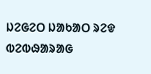ᱡᱮᱜᱮᱛ ᱡᱟᱠᱟᱛ ᱨᱮᱫ ᱵᱮᱵᱷᱟᱨᱟᱜ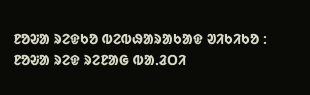ᱱᱚᱶᱟ ᱨᱮᱫᱠᱚ ᱵᱮᱵᱷᱟᱨᱟᱠᱟᱫ ᱣᱤᱠᱤᱠᱚ :
ᱱᱚᱶᱟ ᱨᱮᱫ ᱨᱮᱱᱟᱜ ᱵᱟᱹᱲᱛᱤ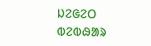ᱡᱮᱜᱮᱛ ᱵᱮᱵᱷᱟᱨ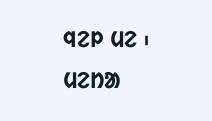ᱧᱮᱞ ᱢᱮ ᱾
ᱢᱮᱴᱟ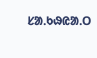ᱥᱟᱹᱠᱷᱭᱟᱹᱛ